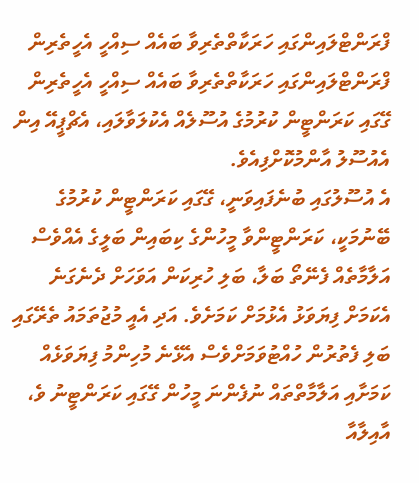ފްރަންޓްލައިންގައި ހަރަކާތްތެރިވާ ބައެއް ސިއްހީ އެހީތެރިން
ފްރަންޓްލައިންގައި ހަރަކާތްތެރިވާ ބައެއް ސިއްހީ އެހީތެރިން
ގޭގައި ކަރަންޓީން ކުރުމުގެ އުސޫލެއް އެކުލަވާލައި، އެޗްޕީއޭ އިން އެއުސޫލު އާންމުކޮށްފިއެވެ.
އެ އުސޫލުގައި ބުނެފައިވަނީ، ގޭގައި ކަރަންޓީން ކުރުމުގެ ބޭނުމަކީ، ކަރަންޓީންވާ މީހުންގެ ކިބައިން ބަލީގެ އެއްވެސް އަލާމާތެއް ފެނޭތޯ ބަލާ، ބަލި ހުރިކަން އަވަހަށް ދެނެގަނެ އެކަމަށް ފިޔަވަޅު އެޅުމަށް ކަމަށެވެ. އަދި އެއީ މުޖުތަމައު ތެރޭގައި ބަލި ފެތުރުން ހުއްޓުވަމަށްވެސް އެޅޭނެ މުހިންމު ފިޔަވަޅެއް ކަމަށާއި އަލާމާތްތައް ނުފެންނަ މީހުން ގޭގައި ކަރަންޓީނު ވެ، އާއިލާއާ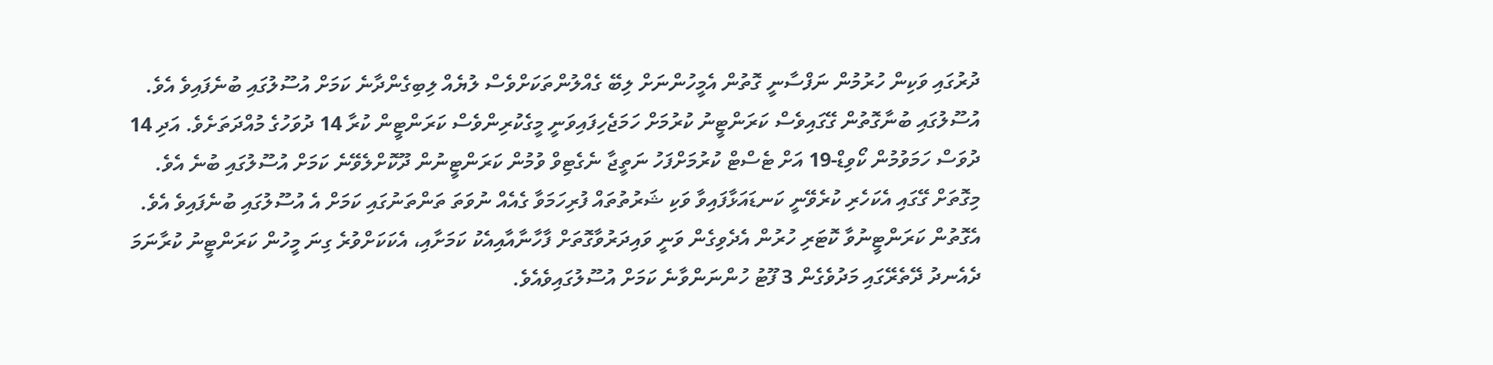ދުރުގައި ވަކިން ހުރުމުން ނަފްސާނީ ގޮތުން އެމީހުންނަށް ލިބޭ ގެއްލުންތަކަށްވެސް ލުޔެއް ލިބިގެންދާނެ ކަމަށް އުސޫލުގައި ބުނެފައިވެ އެވެ.
އުސޫލުގައި ބުނާގޮތުން ގޭގައިވެސް ކަރަންޓީނު ކުރުމަށް ހަމަޖެހިފައިވަނީ މީގެކުރިންވެސް ކަރަންޓީން ކުރާ 14 ދުވަހުގެ މުއްދަތަށެވެ. އަދި 14 ދުވަސް ހަމަވުމުން ކޯވިޑް-19 އަށް ޓެސްޓް ކުރުމަށްފަހު ނަތީޖާ ނެގެޓިވް ވުމުން ކަރަންޓީނުން ދޫކޮށްލެވޭނެ ކަމަށް އުސޫލުގައި ބުނެ އެވެ.
މިގޮތަށް ގޭގައި އެކަހެރި ކުރެވޭނީ ކަނޑައަޅާފައިވާ ވަކި ޝަރުތުތައް ފުރިހަމަވާ ގެއެއް ނުވަތަ ތަންތަނުގައި ކަމަށް އެ އުސޫލުގައި ބުނެފައިވެ އެވެ. އެގޮތުން ކަރަންޓީނުވާ ކޮޓަރި ހުރުން އެދެވިގެން ވަނީ ވައިދަރުވާގޮތަށް ފާހާނާއާއިއެކު ކަމަށާއި، އެކަކަށްވުރެ ގިނަ މީހުން ކަރަންޓީނު ކުރާނަމަ ދެއެނދު ދޭތެރޭގައި މަދުވެގެން 3 ފޫޓު ހުންނަންވާނެ ކަމަށް އުސޫލުގައިވެއެވެ.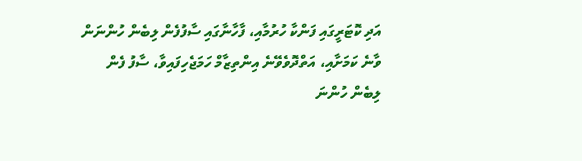އަދި ކޮޓަރީގައި ފަންކާ ހުރުމާއި، ފާހާނާގައި ސާފުފެން ލިބެން ހުންނަން ވާނެ ކަމަށާއި، އަތްދޮވެވޭނެ އިންތިޒާމް ހަމަޖެހިފައިވާ، ސާފު ފެން ލިބެން ހުންނަ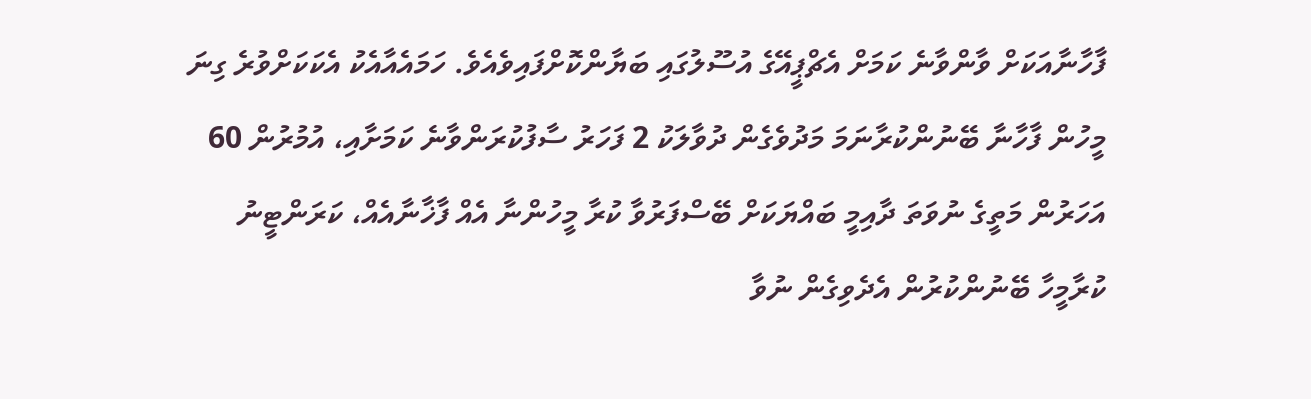ފާހާނާއަކަށް ވާންވާނެ ކަމަށް އެޗްޕީއޭގެ އުސޫލުގައި ބަޔާންކޮށްފައިވެއެވެ. ހަމައެއާއެކު އެކަކަށްވުރެ ގިނަ މީހުން ފާހާނާ ބޭނުންކުރާނަމަ މަދުވެގެން ދުވާލަކު 2 ފަހަރު ސާފުކުރަންވާނެ ކަމަށާއި، އުމުރުން 60 އަހަރުން މަތީގެ ނުވަތަ ދާއިމީ ބައްޔަކަށް ބޭސްފަރުވާ ކުރާ މީހުންނާ އެއް ފާޚާނާއެއް، ކަރަންޓީނު ކުރާމީހާ ބޭނުންކުރުން އެދެވިގެން ނުވާ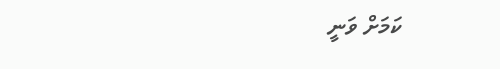ކަމަށް ވަނީ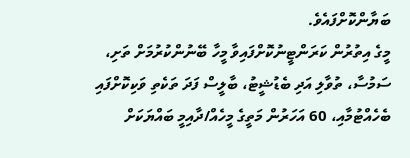ބަޔާންކޮށްފައެވެ.
މީގެ އިތުރުން ކަރަންޓީނުކޮށްފައިވާ މީހާ ބޭނުންކުރުމަށް ތަށި، ސަމުސާ، ތުވާލި އަދި ބެޑުޝީޓު، ބާލީސް ފަދަ ތަކެތި ވަކިކޮށްފައި ބެހެއްޓުމާއި، 60 އަހަރުން މަތީގެ މީހެއް/ދާއިމީ ބައްޔަކަށް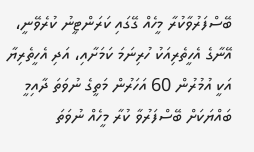ބޭސްފަރުވާކުރާ މީހެއް ގޭގައި ކަރަންޓީނު ކުރެވޭނީ، އޭނާގެ އެހީތެރިއަކު ހުރިނަމަ ކަމަށާއި، އަދި އެހީތެރިޔާ އަކީ އުމުރުން 60 އަހަރުން މަތީގެ ނުވަތަ ދާއިމީ ބައްޔަކަށް ބޭސްފަރުވާ ކުރާ މީހެއް ނުވަތަ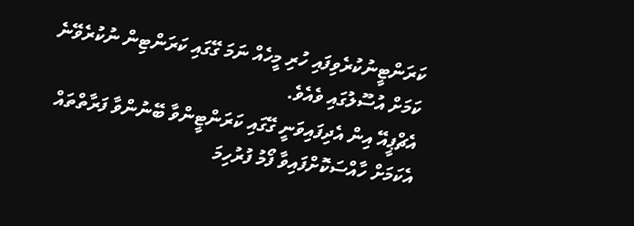ކަރަންޓީނުކުރެވިފައި ހުރި މީހެއް ނަމަ ގޭގައި ކަރަންޓިން ނުކުރެވޭނެ ކަމަށް އުސޫލުގައި ވެއެވެ.
އެޗްޕީއޭ އިން އެދިފައިވަނީ ގޭގައި ކަރަންޓީންވާ ބޭނުންވާ ފަރާތްތައް އެކަމަށް ހާއްސަކޮށްފައިވާ ފޯމު ފުރުހިމަ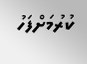ކުރުމަށްފަހު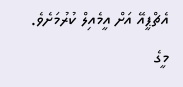އެޗްޕީއޭ އަށް އީމެއިލް ކުރުމަށެވެ.
މީގެ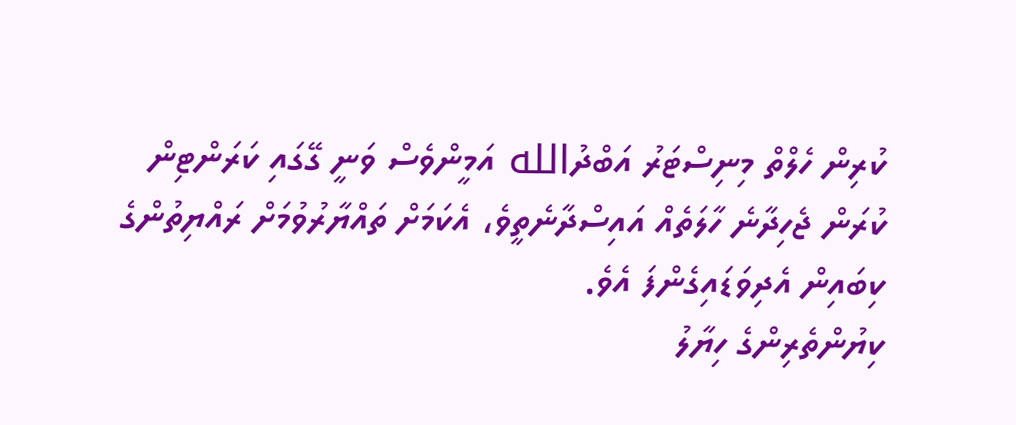ކުރިން ހެލްތް މިނިސްޓަރު އަބްދުالله އަމީންވެސް ވަނީ ގޭގައި ކަރަންޓިން ކުރަން ޖެހިދާނެ ހާލަތެއް އައިސްދާނެތީވެ، އެކަމަށް ތައްޔާރުވުމަށް ރައްޔިތުންގެ ކިބައިން އެދިވަޑައިގެންފަ އެވެ.
ކިޔުންތެރިންގެ ހިޔާލު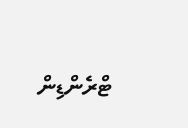ޓްރެންޑިން